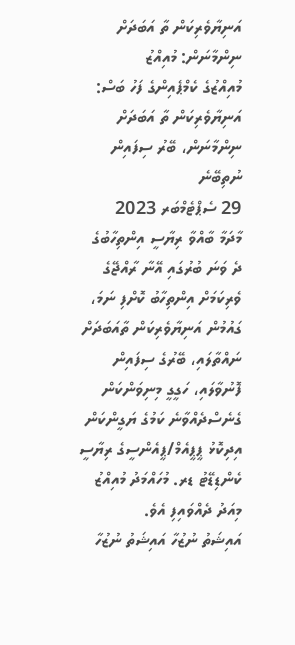އަނިޔާވެރިކަން ތާ އަބަދަށް ނިންމާނަން: މުއިއްޒު
މުއިއްޒުގެ ކެމްޕެއިންގެ ފަހު ބަސް: އަނިޔާވެރިކަން ތާ އަބަދަށް ނިންމާނަން، ބޭރު ސިފައިން ނުތިބޭނެ
29 ސެޕްޓެމްބަރ 2023
މާދަމާ ބާއްވާ ރިޔާސީ އިންތިހާބުގެ ދެ ވަނަ ބުރުގައި އޭނާ ރާއްޖޭގެ ވެރިކަމަށް އިންތިހާބު ކޮށްފި ނަމަ، ގައުމުން އަނިޔާވެރިކަން ތާއަބަދަށް ނައްތާލައި، ބޭރުގެ ސިފައިން ފޮނުވާލައި، ހަގީގީ މިނިވަންކަން ގެނެސްދެއްވާނެ ކަމުގެ ޔަގީންކަން އިދިކޮޅު ޕީޕީއެމް/ޕީއެންސީގެ ރިޔާސީ ކެންޑިޑޭޓު ޑރ. މުހައްމަދު މުއިއްޒު މިއަދު ދެއްވައިފި އެވެ.
އައިޝަތު ނުޒުހާ އައިޝަތު ނުޒުހާ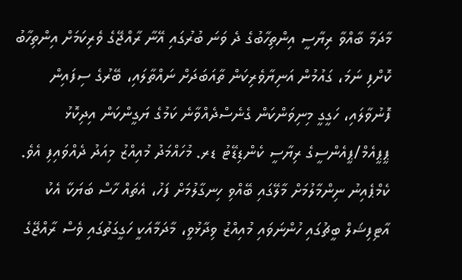މާދަމާ ބާއްވާ ރިޔާސީ އިންތިހާބުގެ ދެ ވަނަ ބުރުގައި އޭނާ ރާއްޖޭގެ ވެރިކަމަށް އިންތިހާބު ކޮށްފި ނަމަ، ގައުމުން އަނިޔާވެރިކަން ތާއަބަދަށް ނައްތާލައި، ބޭރުގެ ސިފައިން ފޮނުވާލައި، ހަގީގީ މިނިވަންކަން ގެނެސްދެއްވާނެ ކަމުގެ ޔަގީންކަން އިދިކޮޅު ޕީޕީއެމް/ޕީއެންސީގެ ރިޔާސީ ކެންޑިޑޭޓު ޑރ. މުހައްމަދު މުއިއްޒު މިއަދު ދެއްވައިފި އެވެ.
ކެމްޕެއިނު ނިންމާލުމަށް މާލޭގައި ބޭއްވި ހިނގާލުމަށް ފަހު، އެތައް ހާސް ބަޔަކާ އެކު އާޓިފިޝަލް ބީޗުގައި ހުންނަވައި މުއިއްޒު ވިދާޅުވީ، މާދަމާއަކީ ހަގީގަތުގައި ވެސް ރާއްޖޭގެ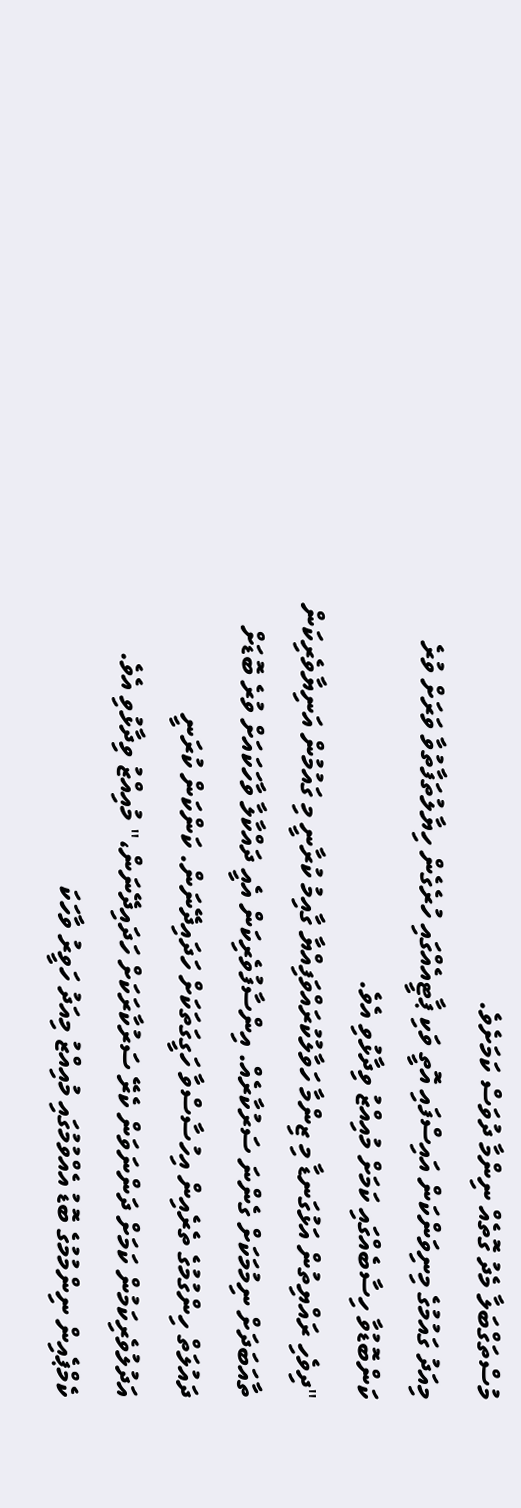މުސްތަގްބަލާ މެދު ގޮތެއް ނިންމާ ދުވަސް ކަމަށެވެ.
މިއަދު ގައުމުގެ މިނިވަންކަން އައިސްފައި އޮތީ ވަކި ޕާޓީއެއްގައި ހުރެގެން ހިޔާލުތަފާތުވާ ވަރަށް ވުރެ ކަންބޮޑުވާ ހިސާބެއްގައި ކަމަށް މުއިއްޒު ވިދާޅުވި އެވެ.
"ދިވެހި ރައްޔިތުން އަޅުގަނޑާ މި ޒިންމާ ހަވާލުކުރައްވަފިއްޔާ ގާއިމު ކުރާނީ މި ގައުމުން އަނިޔާވެރިކަން ތާއަބަދަށް ނިމުމަކަށް ގެންނަ ސަރުކާރެއް. އިންސާފުވެރިކަން އެއީ ދައްކާލާ ވާހަކައަށް ވުރެ ބޮޑަށް ދައުލަތް ހިންގުމުގެ ތެރެއިން އިހުސާސްވާ ހަގީގަތަކަށް ހަދައިދޭނަން. ކަންކަން ކުރަނީ އަދުލުވެރިކަމުން ކަމަށް ދަންނަވަން ކެރޭ ސަރުކާރަކަށް ހަދައިދޭނަން،" މުއިއްޒު ވިދާޅުވި އެވެ.
ކެމްޕެއިން ނިންމުމުގެ ބޮޑު އެއްވުމުގައި މުއިއްޒު މިއަދު ހަވީރު ވާހަކަ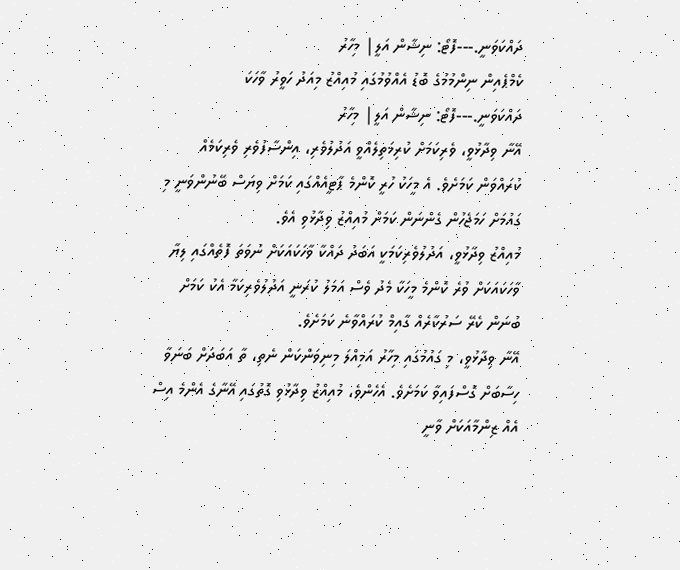ދައްކަވަނީ.---ފޮޓޯ: ނިޝާން އަލީ| މިހާރު
ކެމްޕެއިން ނިންމުމުގެ ބޮޑު އެއްވުމުގައި މުއިއްޒު މިއަދު ހަވީރު ވާހަކަ ދައްކަވަނީ.---ފޮޓޯ: ނިޝާން އަލީ| މިހާރު
އޭނާ ވިދާޅުވީ، ވެރިކަމަށް ކުރިމަތިލެއްވީ އަދުލުވެރި، އިންސާފުވެރި ވެރިކަމެއް ކުރައްވަން ކަމަށެވެ. އެ މީހަކު ހުރީ ކޮންމެ ޕާޓީއެއްގައި ކަމަށް ވިޔަސް ބޭނުންވަނީ މި ގައުމަށް ހަމަޖެހުން ގެންނަން ކަމަށް މުއިއްޒު ވިދާޅުވި އެވެ.
މުއިއްޒު ވިދާޅުވީ، އަދުލުވެރިކަމަކީ އަބަދު ދައްކާ ވާހަކައަކަށް ނުވަތަ ފޮތެއްގައި ލިޔާ ވާހަކައަކަށް ވުރެ ކޮންމެ މީހަކާ މެދު ވެސް އަމަލު ކުރަނީ އަދުލުވެރިކަމާ އެކު ކަމަށް ބުނަން ކެރޭ ސަރުކާރެއް ގާއިމް ކުރައްވާނެ ކަމަށެވެ.
އޭނާ ވިދާޅުވީ، މި ގައުމުގައި މިހާރު އަމިއްލަ މިނިވަންކަން ނެތި، ތާ އަބަދަށް ބަނަވާ ހިސާބަށް ގޮސްފައިވާ ކަމަށެވެ. އެހެންވެ، މުއިއްޒު ވިދާޅުވި ގޮތުގައި އޭނާގެ އެންމެ އިސް އެއް ޒިންމާއަކަށް ވާނީ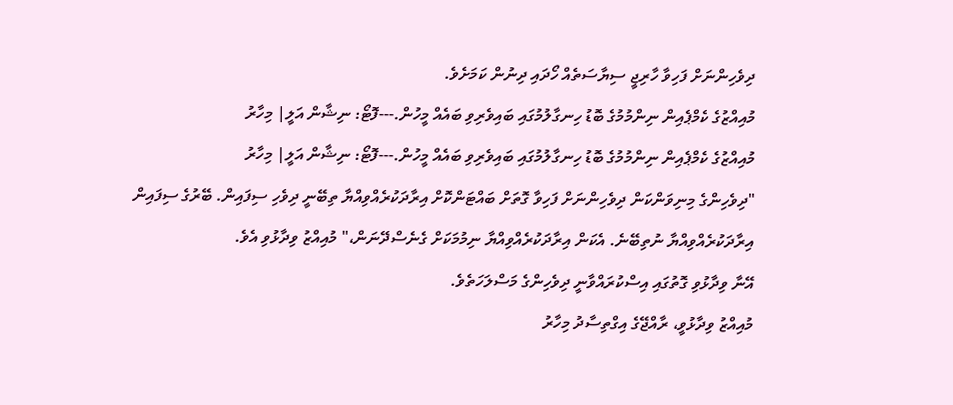ދިވެހިންނަށް ފަހިވާ ހާރިޖީ ސިޔާސަތެއް ހޯދައި ދިނުން ކަމަށެވެ.
މުއިއްޒުގެ ކެމްޕެއިން ނިންމުމުގެ ބޮޑު ހިނގާލުމުގައި ބައިވެރިވި ބައެއް މީހުން.---ފޮޓޯ: ނިޝާން އަލީ| މިހާރު
މުއިއްޒުގެ ކެމްޕެއިން ނިންމުމުގެ ބޮޑު ހިނގާލުމުގައި ބައިވެރިވި ބައެއް މީހުން.---ފޮޓޯ: ނިޝާން އަލީ| މިހާރު
"ދިވެހިންގެ މިނިވަންކަން ދިވެހިންނަށް ފަހިވާ ގޮތަށް ބައްޓަންކޮށް އިރާދަކުރެއްވިއްޔާ ތިބޭނީ ދިވެހި ސިފައިން. ބޭރުގެ ސިފައިން އިރާދަކުރެއްވިއްޔާ ނުތިބޭނެ. އެކަން އިރާދަކުރެއްވިއްޔާ ނިމުމަކަށް ގެނެސްދޭނަން،" މުއިއްޒު ވިދާޅުވި އެވެ.
އޭނާ ވިދާޅުވި ގޮތުގައި އިސްކުރައްވާނީ ދިވެހިންގެ މަސްލަހަތެވެ.
މުއިއްޒު ވިދާޅުވީ، ރާއްޖޭގެ އިގްތިސާދު މިހާރު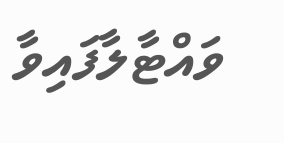ވައްޓާލާފައިވާ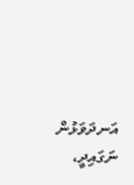އަނދަވަޅުން ނަގައިދީ،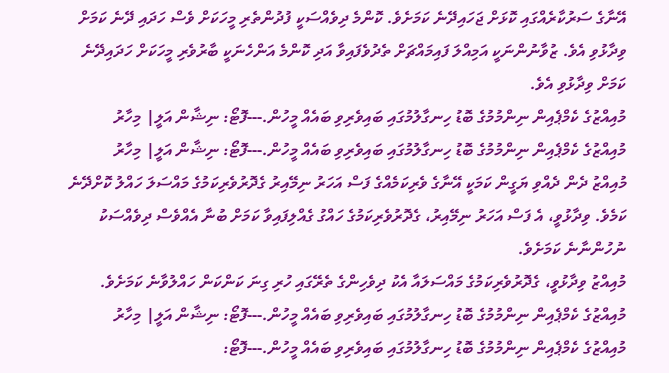އޭނާގެ ސަރުކާރެއްގައި ކޮޅަށް ޖަހައިދޭނެ ކަމަށެވެ. ކޮންމެ ދިވެއްސަކީ ފުދުންތެރި މީހަކަށް ވެސް ހަދައި ދޭނެ ކަމަށް ވިދާޅުވި އެވެ. ޒުވާނުންނަކީ އަމިއްލަ ފައިމައްޗަށް ތެދުވެފައިވާ އަދި ކޮންމެ އަންހެނަކީ ބާރުވެރި މީހަކަށް ހަދައިދޭނެ ކަމަށް ވިދާޅުވި އެވެ.
މުއިއްޒުގެ ކެމްޕެއިން ނިންމުމުގެ ބޮޑު ހިނގާލުމުގައި ބައިވެރިވި ބައެއް މީހުން.---ފޮޓޯ: ނިޝާން އަލީ| މިހާރު
މުއިއްޒުގެ ކެމްޕެއިން ނިންމުމުގެ ބޮޑު ހިނގާލުމުގައި ބައިވެރިވި ބައެއް މީހުން.---ފޮޓޯ: ނިޝާން އަލީ| މިހާރު
މުއިއްޒު ދެން ދެއްވި ޔަގީން ކަމަކީ އޭނާގެ ވެރިކަމެއްގެ ފަސް އަހަރު ނިމޭއިރު ގެދޮރުވެރިކަމުގެ މައްސަލަ ހައްލު ކޮށްދޭނެ ކަމެވެ. ވިދާޅުވީ، އެ ފަސް އަހަރު ނިމޭއިރު، ގެދޮރުވެރިކަމުގެ ހައްގު ގެއްލިފައިވާ ކަމަށް ބުނާ އެއްވެސް ދިވެއްސަކު ނުހުންނާނެ ކަމަށެވެ.
މުއިއްޒު ވިދާޅުވީ، ގެދޮރުވެރިކަމުގެ މައްސަލައާ އެކު ދިވެހިންގެ ތެރޭގައި ހުރި ގިނަ ކަންކަން ހައްލުވާނެ ކަމަށެވެ.
މުއިއްޒުގެ ކެމްޕެއިން ނިންމުމުގެ ބޮޑު ހިނގާލުމުގައި ބައިވެރިވި ބައެއް މީހުން.---ފޮޓޯ: ނިޝާން އަލީ| މިހާރު
މުއިއްޒުގެ ކެމްޕެއިން ނިންމުމުގެ ބޮޑު ހިނގާލުމުގައި ބައިވެރިވި ބައެއް މީހުން.---ފޮޓޯ: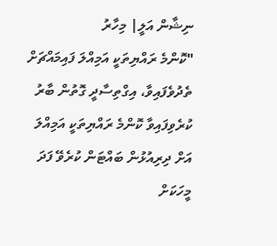ނިޝާން އަލީ| މިހާރު
"ކޮންމެ ރައްޔިތަކީ އަމިއްލަ ފައިމައްޗަށް ތެދުވެފައިވާ، އިގްތިސާދީ ގޮތުން ބާރު ކުރެވިފައިވާ ކޮންމެ ރައްޔިތަކީ އަމިއްލަ އަށް ދިރިއުޅުން ބައްޓަން ކުރެވޭ ފަދަ މީހަކަށް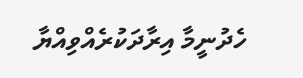ހެދުނީމާ އިރާދަކުރެއްވިއްޔާ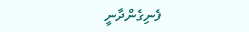ފެނިގެންދާނީ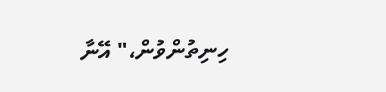ހިނިތުންވުން،" އޭނާ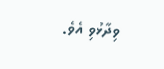ވިދާޅުވި އެވެ.